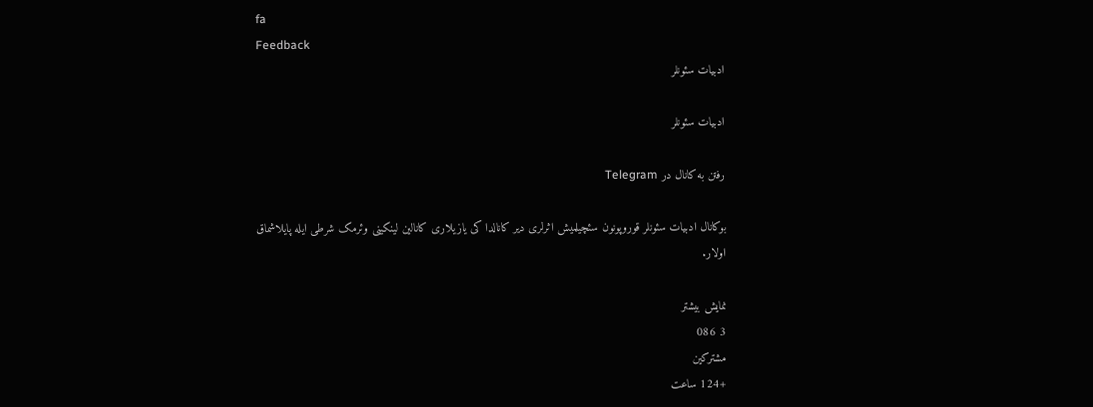fa
Feedback
ادبیات سئونلر

ادبیات سئونلر

رفتن به کانال در Telegram

بوکانال ادبیات سئونلر قوروپونون سئچیلمیش اثرلری دیر کانالدا کی یازیلاری کانالین لینکینی وئرمک شرطی ایله پایلاشماق اولار.

نمایش بیشتر
3 086
مشترکین
+124 ساعت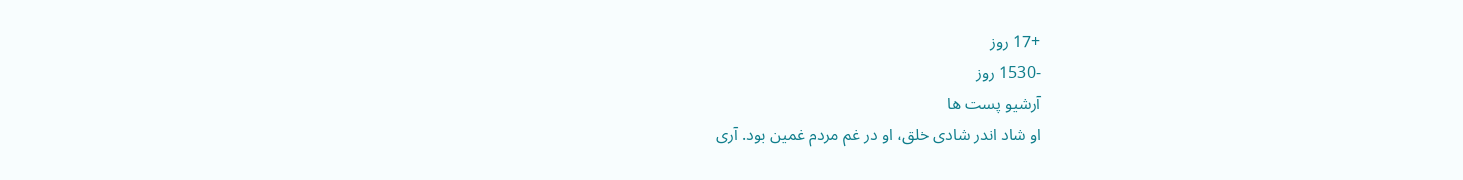+17 روز
-1530 روز
آرشیو پست ها
او شاد اندر شادی خلق، او در غم مردم غمین بود. آری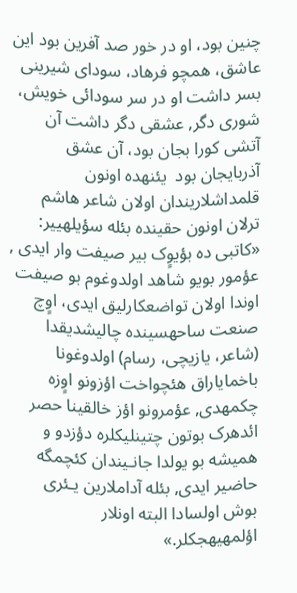چنین بود، او در خور صد آفرین بود این عاشق، همچو فرهاد، سودای شیرینی بسر داشت او در سر سودائی خویش، شوری دگر, عشقی دگر داشت آن آتشی کورا بجان بود، آن عشق آذربایجان بود  یئنهده اونون قلمداشلاریندان اولان شاعر هاشم ترلان اونون حقینده بئله سؤیلهییر: «کاتبی ده بؤیوٍک بیر صیفت وار ایدی , عؤمور بویو شاهد اولدوغوم بو صیفت اوندا اولان تواضعکارلیق ایدی، اوٍچ صنعت ساحهسینده چالیشدیقدا (شاعر، یازیچی، رسام) اولدوغونا باخمایاراق هئچواخت اؤزونو اوٍزه چکمهدی, عؤمرونو اؤز خالقینا حصر ائدهرک بوتون چتینلیکلره دؤزدو و همیشه بو یولدا جانـیندان کئچمگه حاضیر ایدی, بئله آداملارین یـئری بوش اولسادا البته اونلار اؤلمهیهجکلر.»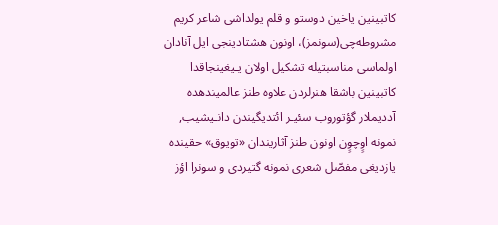کاتبینین یاخین دوستو و قلم یولداشی شاعر کریم مشروطه‌چی(سونمز)، اونون هشتادینجی ایل آنادان اولماسی مناسبتیله تشکیل اولان یـیغینجاقدا کاتبینین باشقا هنرلردن علاوه طنز عالمیندهده آددیملار گؤتوروب سئیـر ائتدیگیندن دانـیشیب, نمونه اوٍچوٍن اونون طنز آثاریندان «تویوق» حقینده یازدیغی مفصّل شعری نمونه گتیردی و سونرا اؤز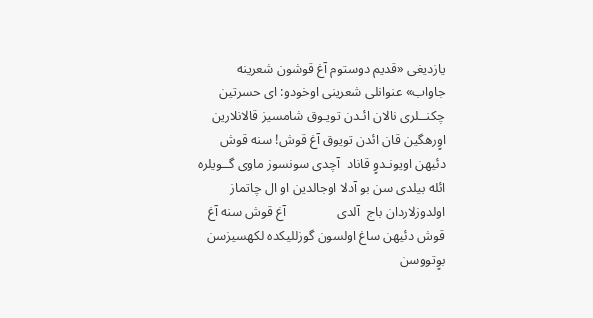یازدیغی «قدیم دوستوم آغ قوشون شعرینه جاواب» عنوانلی شعرینی اوخودو: ای حسرتین چکنــلری نالان ائـدن تویـوق شامسیز قالانلارین اوٍرهگین قان ائدن تویوق آغ قوش! سنه قوش دئیهن اویونـدوٍ قاناد  آچدی سونسوز ماوی گــویلره ائله بیلدی سن بو آدلا اوجالدین او ال چاتماز اولدوزلاردان باج  آلدی               آغ قوش سنه آغ قوش دئیهن ساغ اولسون گوزللیکده لکهسیزسن  بوٍتووسن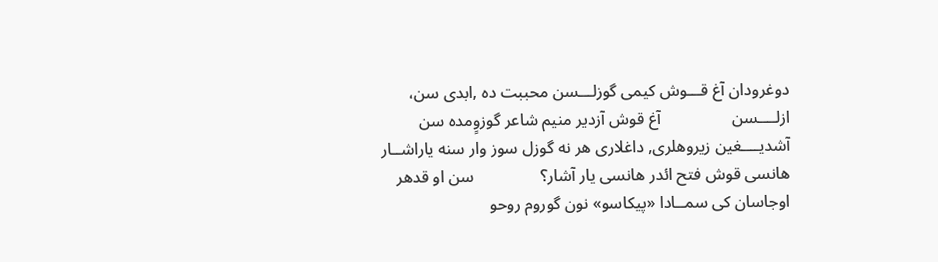دوغرودان آغ قـــوش کیمی گوزلـــسن محببت ده ,ابدی سن، ازلــــسن                 آغ قوش آزدیر منیم شاعر گوزوٍمده سن آشدیــــغین زیروهلری, داغلاری هر نه گوزل سوز وار سنه یاراشــار هانسی قوش فتح ائدر هانسی یار آشار؟                سن او قدهر اوجاسان کی سمــادا «پیکاسو» نون گوروم روحو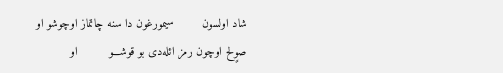شاد اولسون        سیمورغون دا سنه چاتماز اوچوشو او صوٍلح اوچون رمز ائله‌دی بو قوشـــو         او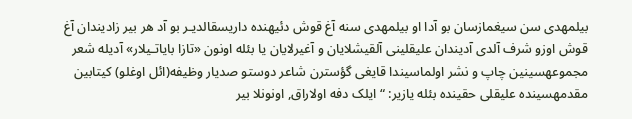بیلمهدی سن سیغمازسان بو آدا او بیلمهدی سنه آغ قوش دئیهنده داریسقالدیـر بو آد هر بیر زادیندان آغ قوش اوزو شرف آلدی آدیندان علیقلینی آلقیشلایان و آغیرلایان یا بئله اونون «تازا بایاتـیلار» آدیله شعر مجموعهسینین چاپ و نشر اولماسیندا قایغی گؤسترن شاعر دوستو صدیار وظیفه(ائل اوغلو) کیتابین مقدمهسینده علیقلی حقینده بئله یازیر: “ایلک دفه اولاراق, اونونلا بیر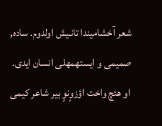شعر آخشامیندا تانـیش اولدوم. ساده, صمیمی و ایستهمهلی انسان ایدی. او هئچ واخت اؤزوٍنوٍ بیر شاعر کیمی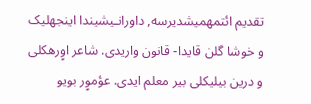تقدیم ائتمهمیشدیرسه, داورانـیشیندا اینجهلیک و خوشا گلن قایدا- قانون واریدی. شاعر اوٍرهکلی و درین بیلیکلی بیر معلم ایدی. عؤموٍر بویو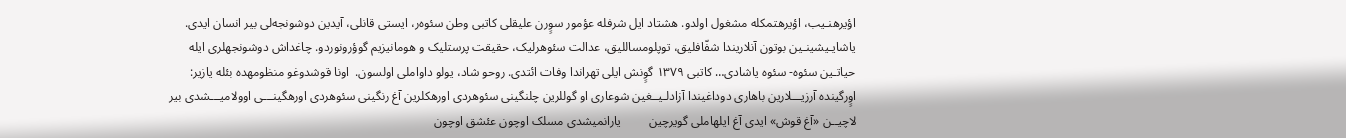اؤیرهنـیب، اؤیرهتمکله مشغول اولدو. هشتاد ایل شرفله عؤمور سوٍرن علیقلی کاتبی وطن سئوه‌ر، ایستی قانلی، آیدین دوشونجه‌لی بیر انسان ایدی. یاشایـیشینـین بوتون آنلاریندا شفّافلیق، توپلومساللیق، عدالت سئوهرلیک، حقیقت پرستلیک و هومانیزیم گوؤرونوردو. چاغداش دوشونجهلری ایله حیاتـین سئوه- سئوه یاشادی… کاتبی ۱۳۷۹ گوٍنش ایلی تهراندا وفات ائتدی. روحو شاد، یولو داواملی اولسون.  اونا قوشدوغو منظومهده بئله یازیر: اوٍرگینده آرزیـــلارین باهاری دوداغیندا آزادلـیــغین شوعاری او گوللرین چلنگینی سئوهردی اورهکلرین آغ رنگینی سئوهردی اورهگینـــی اوولامیـــشدی بیر لاچیــن «آغ قوش» ایدی آغ ایلهاملی گویرچین         یارانمیشدی مسلک اوچون عئشق اوچون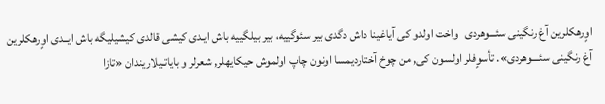اوٍرهکلرین آغ رنگینی سئـــوهردی   واخت اولدو کی آیاغینا داش دگدی بیر سئوگییه، بیر بیلگییه باش ایـدی کیشی قالدی کیشیلیگه باش ایــدی اوٍرهکلرین آغ رنگینی سئــــوهردی». تأسوٍفلر اولسون کی, من چوخ آختاردیمسا اونون چاپ اولموش حیکایهلر, شعرلر و بایاتـیلاریندان «تازا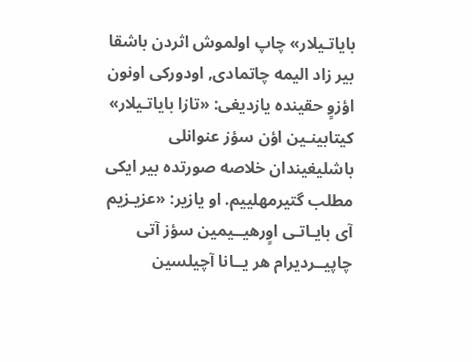بایاتـیلار» چاپ اولموش اثردن باشقا بیر زاد الیمه چاتمادی, اودورکی اونون اؤزوٍ حقینده یازدیغی: «تازا بایاتـیلار» کیتابینـین اؤن سؤز عنوانلی باشلیغیندان خلاصه صورتده بیر ایکی مطلب گتیرمهلییم. او یازیر: «عزیـزیم آی بایـاتـی اوٍرهیــیمین سؤز آتی چاپیــردیرام هر یــانا آچیلسین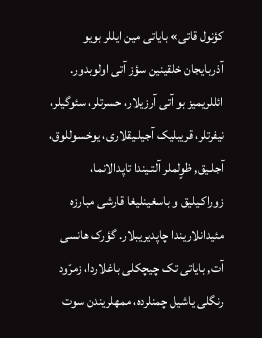کؤنول قاتی» بایاتی مین ایللر بویو آذربایجان خلقینین سؤز آتی اولوبدور. ائللریمیز بو آتی آرزیلار، حسرتلر، سئوگیلر، نیفرتلر، قریبلیک آجیلـیقلاری، یوخسوللوق، آجلـیق, ظوٍلملر آلتـیندا تاپدالانما، زوراکـیلیق و باسغینلیغا قارشی مبارزه مئیدانلاریندا چاپدیریبلار. گؤرک هانسی آت, بایاتی تک چیچکلی باغلاردا، زمرّود رنگلی یاشیل چمنلرده، ممهلریندن سوت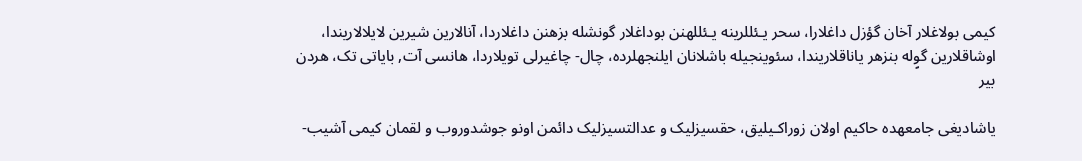کیمی بولاغلار آخان گؤزل داغلارا، سحر یـئللرینه یـئللهنن بوداغلار گونشله بزهنن داغلاردا، آنالارین شیرین لایلالاریندا، اوشاقلارین گوٍله بنزهر یاناقلاریندا، سئوینجیله باشلانان ایلنجهلرده، چال- چاغیرلی تویلاردا، هانسی آت, بایاتی تک، هردن بیر

یاشادیغی جامعهده حاکیم اولان زوراکـیلیق، حقسیزلیک و عدالتسیزلیک دائمن اونو جوشدوروب و لقمان کیمی آشیب-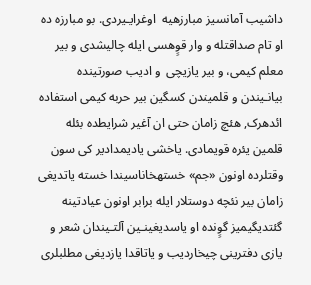داشیب آمانسیز مبارزهیه  اوغرایـیردی. بو مبارزه ده او تام صداقتله و وار قوٍهسی ایله چالیشدی و بیر معلم کیمی، و بیر یازیچی  و ادیب صورتینده بیانـیندن و قلمیندن کسگین بیر حربه کیمی استفاده ائدهرک, هئچ زامان حتی ان آغیر شرایطده بئله قلمین یئره قویمادی. یاخشی یادیمدادیر کی سون وقتلرده اونون «جم» خستهخاناسیندا خسته یاتدیغی زامان بیر نئچه دوستلار ایله برابر اونون عیادتینه گئتدیگیمیز گوٍنده او یاسدیغینـین آلتـیندان شعر و یازی دفترینی چیخاردیب و یاتاقدا یازدیغی مطلبلری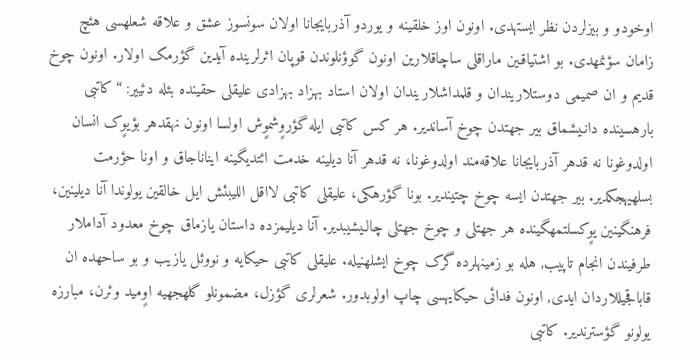اوخودو و بیزلردن نظر ایستهدی. اونون اوز خلقینه و یوردو آذربایجانا اولان سونسوز عشق و علاقه شعلهسی هئچ زامان سؤنمهدی. بو اشتیاقـین ماراقلی ساچاقلارین اونون گوؤنلوندن قوپان اثرلرینده آیدین گؤرمک اولار. اونون چوخ قدیم و ان صمیمی دوستلاریندان و قلمداشلاریندان اولان استاد بهزاد بهزادی علیقلی حقینده بئله دئییر: “کاتبی بارهسینده دانـیشماق بیر جهتدن چوخ آساندیر. هر کس کاتبی ایله گؤروٍشموٍش اولسا اونون نهقدهر بؤیوٍک انسان اولدوغونا نه قدهر آذربایجانا علاقه‌مند اولدوغونا، نه قدهر آنا دیلینه خدمت ائتدیگینه ایناناجاق و اونا حؤرمت بسلهیهجکدیر. بیر جهتدن ایسه چوخ چتیندیر. بونا گؤرهکی، علیقلی کاتبی لااقل اللیبئش ایل خالقین یولوندا آنا دیلینین، فرهنگینین یوٍکسلتمهگینده هر جهتلی و چوخ جهتلی چالـیشیبدیر. آنا دیلیمزده داستان یازماق چوخ معدود آداملار طرفیندن انجام تاپیب, هله بو زمینهلرده گرک چوخ ایشلهنیله. علیقلی کاتبی حیکایه و نووئل یازیب و بو ساحهده ان قاباقجیللاردان ایدی, اونون فدائی حیکایهسی چاپ اولوبدور. شعرلری گؤزل، مضمونلو گلهجهیه اوٍمید وئرن، مبارزه یولونو گؤسترندیر. کاتبی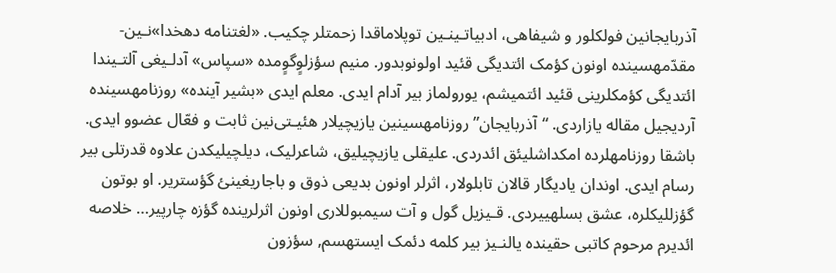آذربایجانین فولکلور و شیفاهی، ادبیاتـینـین توپلاماقدا زحمتلر چکیب. «لغتنامه دهخدا»نـین- مقدّمهسینده اونون کؤمک ائتدیگی قئید اولونوبدور. منیم سؤزلوٍگوٍمده «سپاس» آدلـیغی آلتـیندا ائتدیگی کؤمکلرینی قئید ائتمیشم، یورولماز بیر آدام ایدی. معلم ایدی «بشیر آینده» روزنامهسینده آردیجیل مقاله یازاردی. “آذربایجان” روزنامهسینین یازیچیلار هئیـتی‌نین ثابت و فعّال عضوو ایدی. باشقا روزنامهلرده امکداشلیئق ائدردی. علیقلی یازیچیلیق، شاعرلیک، دیلچیلیکدن علاوه قدرتلی بیر رسام ایدی. اوندان یادیگار قالان تابلولار، اثرلر اونون بدیعی ذوق و باجاریغینئ گؤستریر. او بوتون گؤزللیکلره، عشق بسلهییردی. قـیزیل گول و آت سیمبوللاری اونون اثرلرینده گؤزه چارپیر… خلاصه ائدیرم مرحوم کاتبی حقینده یالنـیز بیر کلمه دئمک ایستهسم, سؤزون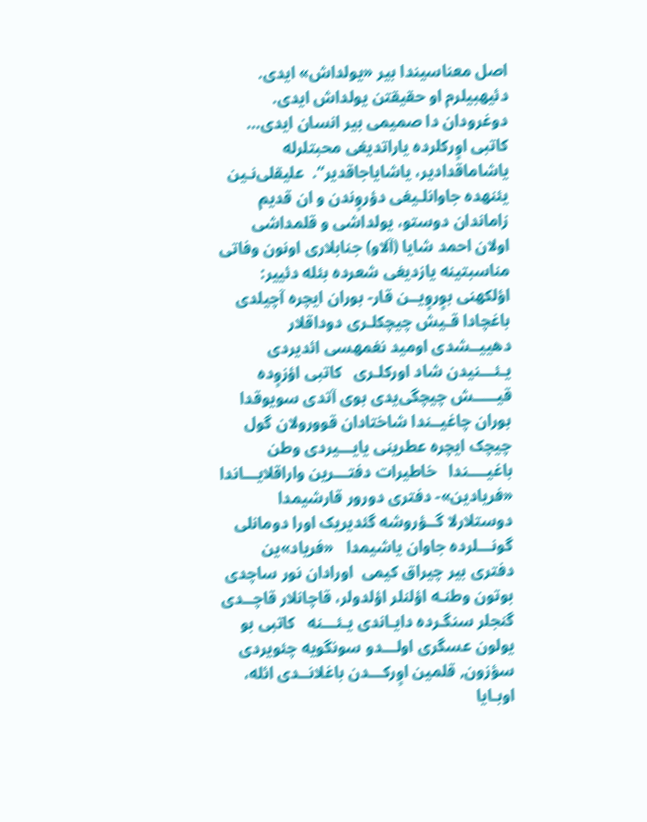اصل معناسیندا بیر «یولداش» ایدی. دئیهبیلرم او حقیقتن یولداش ایدی. دوغرودان دا صمیمی بیر انسان ایدی… کاتبی اوٍرکلرده یاراتدیغی محبتلرله یاشاماقدادیر، یاشایاجاقدیر“.  علیقلی‌نـین یئنهده جاوانلـیغی دؤروٍندن و ان قدیم زاماندان دوستو، یولداشی و قلمداشی اولان احمد شایا (آلاو) جنابلاری اونون وفاتی مناسبتینه یازدیغی شعرده بئله دئییر:  اؤلکهنی بوٍروٍیــن قار- بوران ایچره آچیلدی باغچادا قـیش چیچکلـری دوداقلار دهییــشدی اومید نغمهسی ائدیردی یـئـــنیدن شاد اورکلـری   کاتبی اؤزوٍده قیـــــش چیچگی‌یدی بوی آتدی سویوقدا بوران چاغیــندا شاختادان قوورولان گول چیچک ایچره عطرینی یایـــیردی وطن باغیــــندا   خاطیرات دفتـــرین واراقلایـــاندا «فریادین»- دفتری دورور قارشیمدا دوستلارلا گــؤروشه گئدیریک اورا دومانلی گونـــلرده جاوان یاشیمدا   «فریاد»ین دفتری بیر چیراق کیمی  اورادان نور ساچدی بوتون وطنـه اؤلنلر اؤلدولر، قاچانلار قاچــدی گنجلر سنگـرده دایـاندی یـئـــنه   کاتبی بو یولون عسگری اولـــدو سونگویه چئویردی سؤزون, قلمین اوٍرکـــدن باغلانــدی ائله، اوبـایا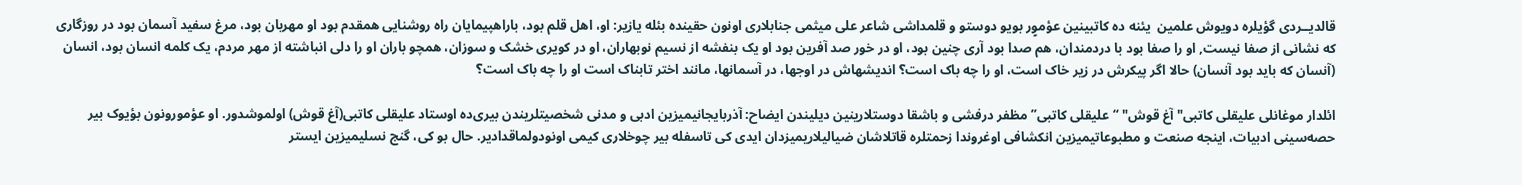قالدیــردی گؤیلره دویوش علمین  یئنه ده کاتبینین عؤموٍر بویو دوستو و قلمداشی شاعر علی میثمی جنابلاری اونون حقینده بئله یازیر: او، اهل قلم بود، باراهپیمایان راه روشنایی همقدم بود او مهربان بود، مرغ سفید آسمان بود در روزگاری که نشانی از صفا نیست, او را صفا بود با دردمندان، هم صدا بود آری چنین بود، او در خور صد آفرین بود او یک بنفشه از نسیم نوبهاران، او در کویری خشک و سوزان، همچو باران او را دلی انباشته از مهر مردم، یک کلمه انسان بود، انسان (آنسان که باید بود آنسان) حالا اگر پیکرش در زیر خاک است، او را چه باک است؟ اندیشهاش در اوجها، در آسمانها، مانند اختر تابناک است او را چه باک است؟

ائلدار موغانلی علیقلی کاتبی" آغ قوش" “علیقلی کاتبی” مظفر درفشی و باشقا دوستلارینین‌ دیلیندن ایضاح: آذربایجانیمیزین ادبی و مدنی شخصیتلریندن بیری‌ده اوستاد علیقلی کاتبی(آغ قوش) اولموشدور. او عؤمورونون بؤیوک بیر حصه‌سینی ادبیات، اینجه صنعت و مطبوعاتیمیزین انکشافی اوغروندا زحمتلره قاتلاشان ضیالیلاریمیزدان ایدی کی تاسفله بیر چوخلاری کیمی اونودولماقدادیر. حال بو کی، گنج نسلیمیزین ایستر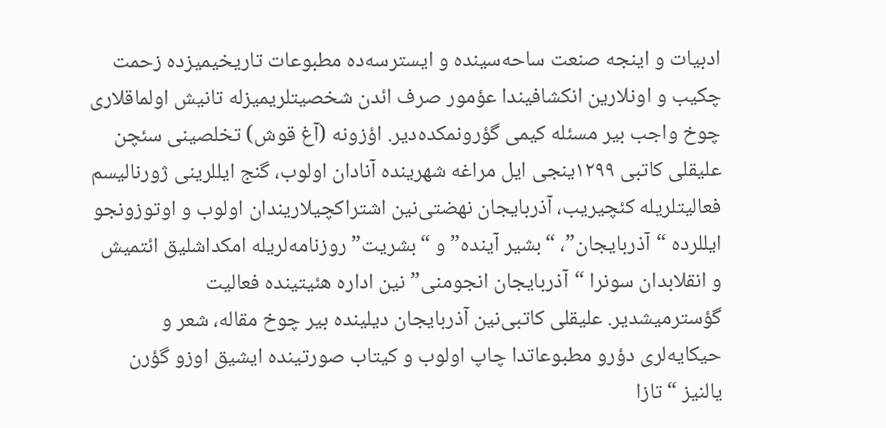ادبیات و اینجه صنعت ساحه‌سینده و ایسترسه‌ده مطبوعات تاریخیمیزده زحمت چکیب و اونلارین انکشافیندا عؤمور صرف ائدن شخصیتلریمیزله ‌تانیش اولماقلاری چوخ واجب بیر مسئله کیمی گؤرونمکده‌دیر. اؤزونه (آغ قوش) تخلصینی سئچن علیقلی کاتبی ۱۲۹۹ینجی ایل مراغه شهرینده آنادان اولوب، گنج ایللرینی ژورنالیسم فعالیتلریله کئچیریب، آذربایجان نهضتی‌نین اشتراکچیلاریندان اولوب و اوتوزونجو ایللرده “آذربایجان”، “بشیر آینده” و “بشریت” روزنامه‌لریله امکداشلیق ائتمیش و انقلابدان سونرا “آذربایجان انجومنی”نین اداره هئیتینده فعالیت گؤسترمیشدیر. علیقلی کاتبی‌نین آذربایجان دیلینده بیر چوخ مقاله، شعر و حیکایه‌لری دؤرو مطبوعاتدا چاپ اولوب و کیتاب صورتینده ایشیق اوزو گؤرن یالنیز “تازا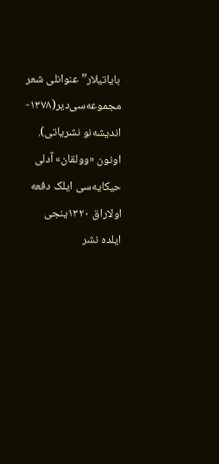بایاتیلار” عنوانلی شعر مجموعه‌سی‌دیر(۱۳۷۸- اندیشه‌نو نشریاتی). اونون «وولقان» آدلی حیکایه‌سی ایلک دفعه اولاراق ۱۳۲۰ینجی ایلده نشر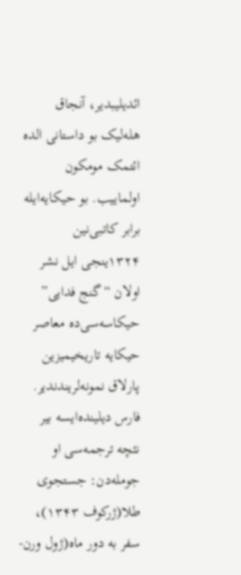ائدیلیبدیر، آنجاق هله‌لیک بو داستانی الده ائتمک مومکون اولماییب. بو حیکایه‌ایله برابر کاتبی‌نین ۱۳۲۴ینجی ایل نشر اولان “گنج فدایی” حیکاسه‌سی‌ده معاصر حیکایه تاریخیمیزین پارلاق نمونه‌لریندندیر. فارس دیلینده‌ایسه بیر نئچه ترجمه‌سی‌ او جومله‌دن: جستجوی طلا(ژرکوف ۱۳۴۳)، سفر به دور ماه(ژول ورن-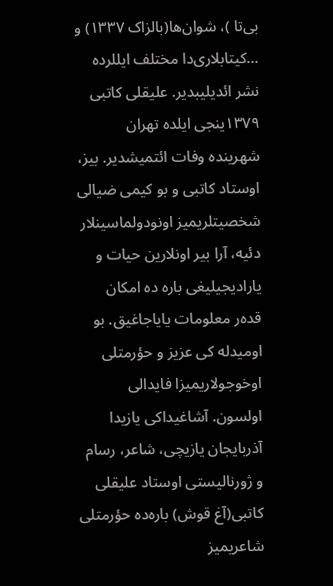بی‌تا )، شوان‌ها(بالزاک ۱۳۳۷) و …کیتابلاری‌دا مختلف ایللرده نشر ائدیلیبدیر. علیقلی کاتبی‌ ۱۳۷۹ینجی ایلده تهران شهرینده وفات ائتمیشدیر. بیز، اوستاد کاتبی و بو کیمی ضیالی شخصیتلریمیز اونودولماسینلار دئیه، آرا بیر اونلارین حیات و یارادیجیلیغی باره ده امکان قده‌ر معلومات یایاجاغیق. بو اومیدله کی عزیز و حؤرمتلی اوخوجولاریمیزا فایدالی اولسون. آشاغیداکی یازیدا‌ آذربایجان یازیچی، شاعر، رسام و ژورنالیستی اوستاد علیقلی کاتبی(آغ قوش) باره‌ده حؤرمتلی شاعریمیز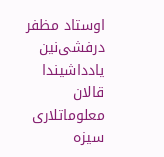اوستاد مظفر درفشی‌نین یادداشیندا قالان معلوماتلاری سیزه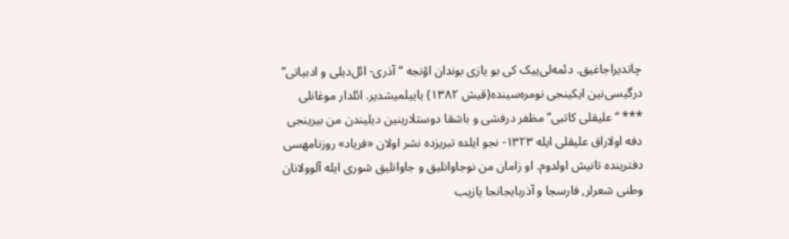چاتدیراجاغیق. دئمه‌لی‌ییک کی بو یازی بوندان اؤنجه “آذری- ائل‌دیلی و ادبیاتی” درگیسی‌نین ایکینجی نومره‌سینده‌(قیش ۱۳۸۲) یاییلمیشدیر. ائلدار موغانلی *** “علیقلی کاتبی” مظفر درفشی و باشقا دوستلارینین‌ دیلیندن من بیرینجی دفه اولاراق علیقلی ایله ۱۳۲۳- نجو ایلده تبریزده نشر اولان «فریاد» روزنامهسی دفترینده تانیش اولدوم. او زامان من نوجاوانلیق و جاوانلیق شوری ایله آلوولانان وطنی شعرلر, فارسجا و آذربایجانجا یازیب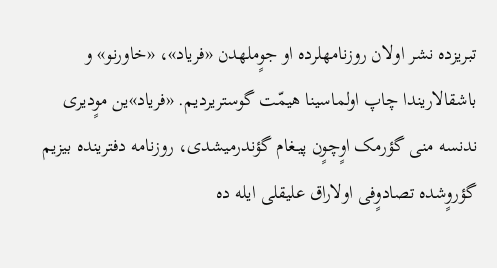تبریزده نشر اولان روزنامهلرده او جوٍملهدن «فریاد»، «خاورنو» و باشقالاریندا چاپ اولماسینا هیمّت گوستریردیم. «فریاد»ین موٍدیری ندنسه منی گؤرمک اوٍچوٍن پیـغام گؤندرمیشدی، روزنامه دفترینده بیزیم گؤروٍشده تصادوٍفی اولاراق علیقلی ایله ده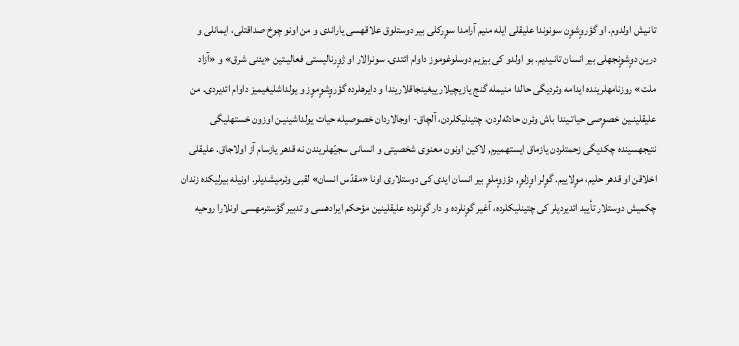تانـیش اولدوم. او گؤروٍشوٍن سونوندا علیقلی ایله منیم آرامدا سوٍرکلی بیر دوستلوق علاقهسی یاراندی و من اونو چوخ صداقتلی، ایمانلی و درین دوٍشوٍنجهلی بیر انسان تانـیدیم. بو اولدو کی بیزیم دوسلوغوموز داوام ائتدی. سونرالار او ژوٍرنالیستی فعالیـتین «یئنی شرق» و «آزاد ملت» روزنامهلرینده ایدامه وئردیگی حالدا منیمله گنج یازیچیلار ییغینجاقلاریندا و دایرهلرده گؤروٍشوٍموٍز و یولداشلیغیمیز داوام ائدیردی. من علیقلینـین خصوٍصی حیاتـیندا باش وئرن حادثه‌لردن، چتینلیکلردن، آلچاق- اوجالاردان خصوصیله حیات یولداشینیـن اوزون خستهلیگی نتیجهسینده چکدیگی زحمتلردن یازماق ایستهمیرم, لاکین اونون معنوی شخصیتی و انسانی سجیّهلریندن نه قدهر یازسام آز اولاجاق. علیقلی اخلاقن او قدهر حلیم، موٍلاییم. گوٍلر اوٍزلوٍ, دؤزوٍملوٍ بیر انسان ایدی کی دوستلاری اونا «مقدّس انسان» لقبی وئرمیشدیلر. اونیله بیرلیکده زندان چکمیش دوستلار تأیید ائدیردیلر کی چتینلیکلرده، آغیر گوٍنلرده و دار گوٍنلرده علیقلینین مؤحکم ایرادهسی و تدبیر گؤسترمهسی اونلارا روحیه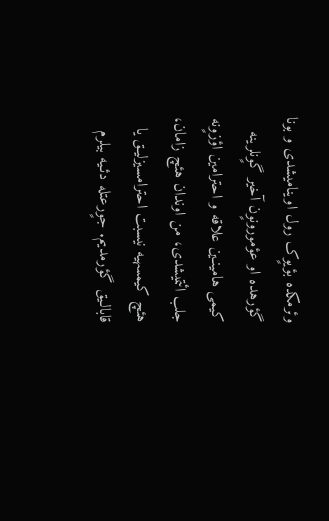وئرمکده بؤیوٍک رول اوینامیشدی و بونا گؤرهده او عؤمورونوٍن آخیر گوٍنلرینه کیمی هامینـین علاقه و احترامین اؤزوٍنه جلب ائتمیشدی، من اوندان هئچ زامان، هئچ کیمسهیه نیسبت احترامسیزلیـق یا قابالـیق گؤرمدیم. جوٍرعتله دئـیه بیلرم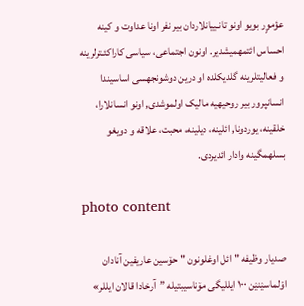عؤموٍر بویو اونو تانـییانلاردان بیر نفر اونا عداوت و کینه احساس ائتمهمیشدیر. اونون اجتماعی، سیاسی کاراکئـترلرینه و فعالیتلرینه گلدیکلده او درین دوشونجهسی اساسیندا انسانپرور بیر روحیهیه مالیک اولموشدی, اونو انسانلارا، خلقینه، یوردونا, ائلینه، دیلینه، محبت، علاقه و دویغو بسلهمگینه وادار ائدیردی.

photo content

صدیار وظیفه "ائل اوغلونون " حۆسین عاریفین آنادان اوْلماسؽنؽن ۱۰۰ ایللیگی مۆناسیبتیله ”آرخادا قالان ایللر»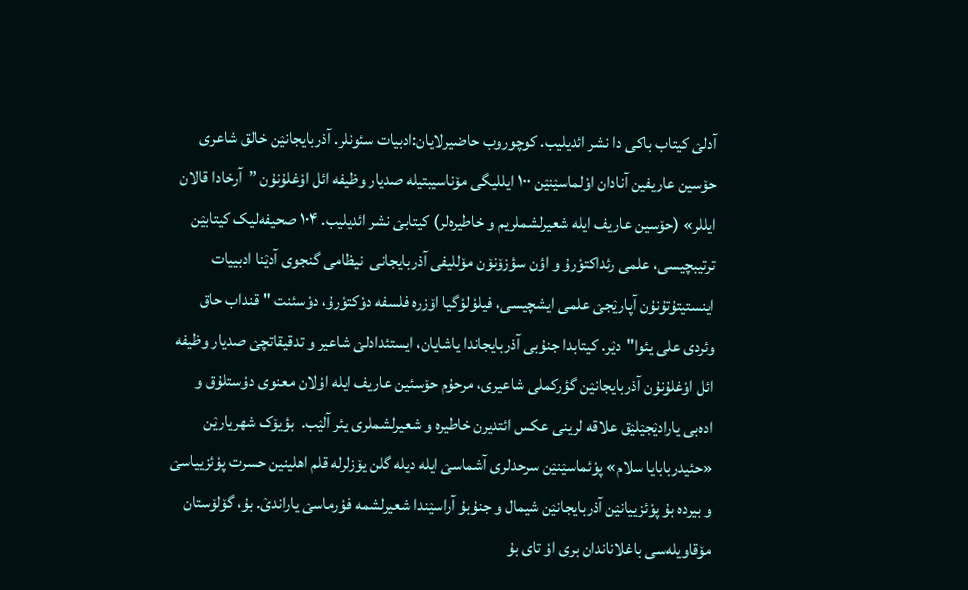آدلؽ کیتاب باکی دا نشر ائدیلیب. کوچوروب حاضیرلایان:ادبیات سئونلر. آذربایجانؽن خالق شاعری حۆسین عاریفین آنادان اوْلماسؽنؽن ۱۰۰ ایللیگی مۆناسیبتیله صدیار وظیفه ائل اوْغلۇنۇن ”آرخادا قالان ایللر» (حۆسین عاریف ایله شعیرلشملریم و خاطیره‌لر) کیتابؽ نشر ائدیلیب. ۱۰۴ صحیفه‌لیک کیتابؽن ترتیبچیسی، علمی رئداکتوْرۇ و اؤن سؤزۆنۆن مۆللیفی آذربایجانی  نیظامی گنجوی آدؽنا ادبییات اینستیتۇتۇنۇن آپارؽجؽ علمی ایشچیسی، فیلوْلوْگیا اۆزره فلسفه دوْکتوْرۇ، دوْسئنت "قنداب حاق وئردی علی یئوا"دؽر. کیتابدا جنۇبی آذربایجاندا یاشایان، ایستئدادلؽ شاعیر و تدقیقاتچؽ صدیار وظیفه ائل اوْغلۇنۇن آذربایجانؽن گؤرکملی شاعیری، مرحۇم حۆسئین عاریف ایله اوْلان معنوی دوْستلۇق و اده‌بی یارادؽجؽلؽق علاقه لرینی عکس ائتدیرن خاطیره و شعیرلشملری یئر آلؽب.  بؤیۆک شهریارؽن «حئیدربابایا سلام» پوْئماسؽنؽن سرحدلری آشماسؽ ایله دیله گلن یۆزلرله قلم اهلینین حسرت پوْئزییاسؽ و بیر‌ده بۇ پوْئزییانؽن آذربایجانؽن شیمال و جنۇبۇ آراسؽندا شعیرلشمه فوْرماسؽ یاراندؽ. بۇ، گۆلۆستان مۆقاویله‌سی باغلاناندان بری اوْ تای بۇ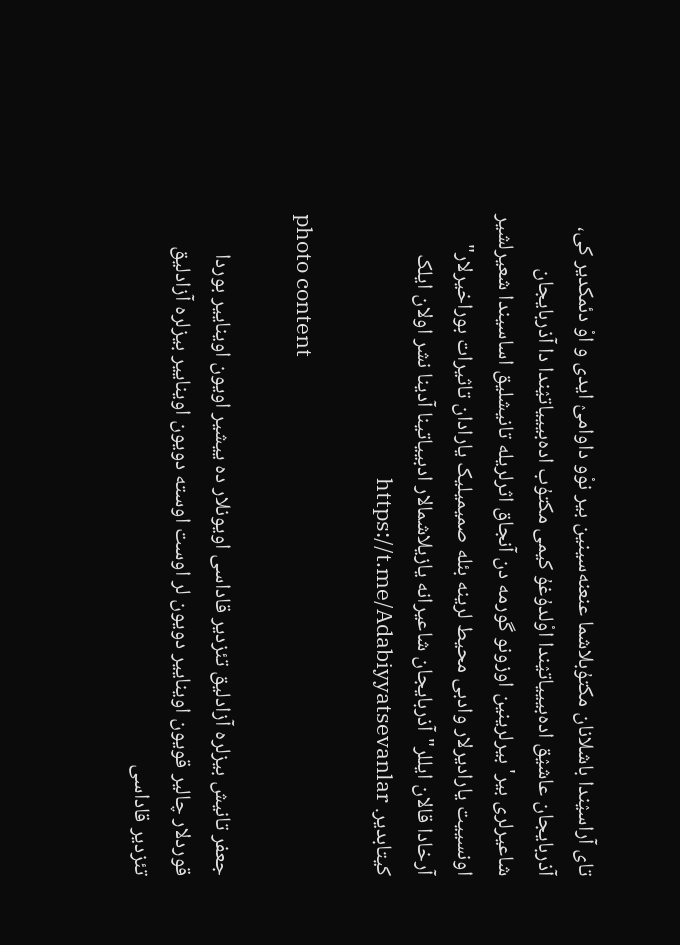تای آراسؽندا باشلانان مکتۇبلاشما عنعنه‌سینین بیر نوْو داوامؽ ایدی و اوْ دئمکدیر کی، آذربایجان عاشؽق اده‌بیییاتؽندا اوْلدۇغۇ کیمی مکتۇب اده‌بیییاتؽندا دا آذربایجان شاعیرلری بیر' بیرلرینین اوزونو گورمه دن آنجاق اثرلریله تانیشلیق اساسیندا شعیرلشیر اونسییت یارادیرلار وادبی محیط لرینه بئله صمیمیلیک یارادان تاثیرات بوراخیرلار" آرخادا قالان ایللر"آذربایجان شاعیرانه یازیلاشمالار ادبییاتینا آدینا نشر اولان ایلک کیتابدیر. https://t.me/Adabiyyatsevanlar

photo content

جعفر تانیش بیزلره آزادلیق تئزدیر قاداسی اویونلار ده ییشیر اویون اویناییر بوردا قوردلار چالیر قویون اویناییر دویون لر اوست اوسته دویون اویناییر بیزلره آزادلیق تئزدیر قاداسی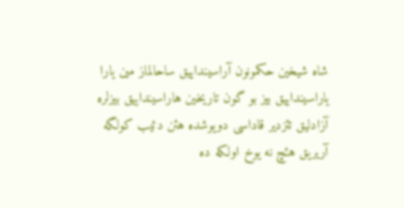شاه شیخین حکمونون آراسینداییق ساحالماز مین یارا یاراسینداییق بیز بو گون تاریخین هاراسینداییق بیزلره آزادلیق تئزدیر قاداسی دویوشده هئن دئیب کولگه آریریق هئچ نه یوخ اولکه ده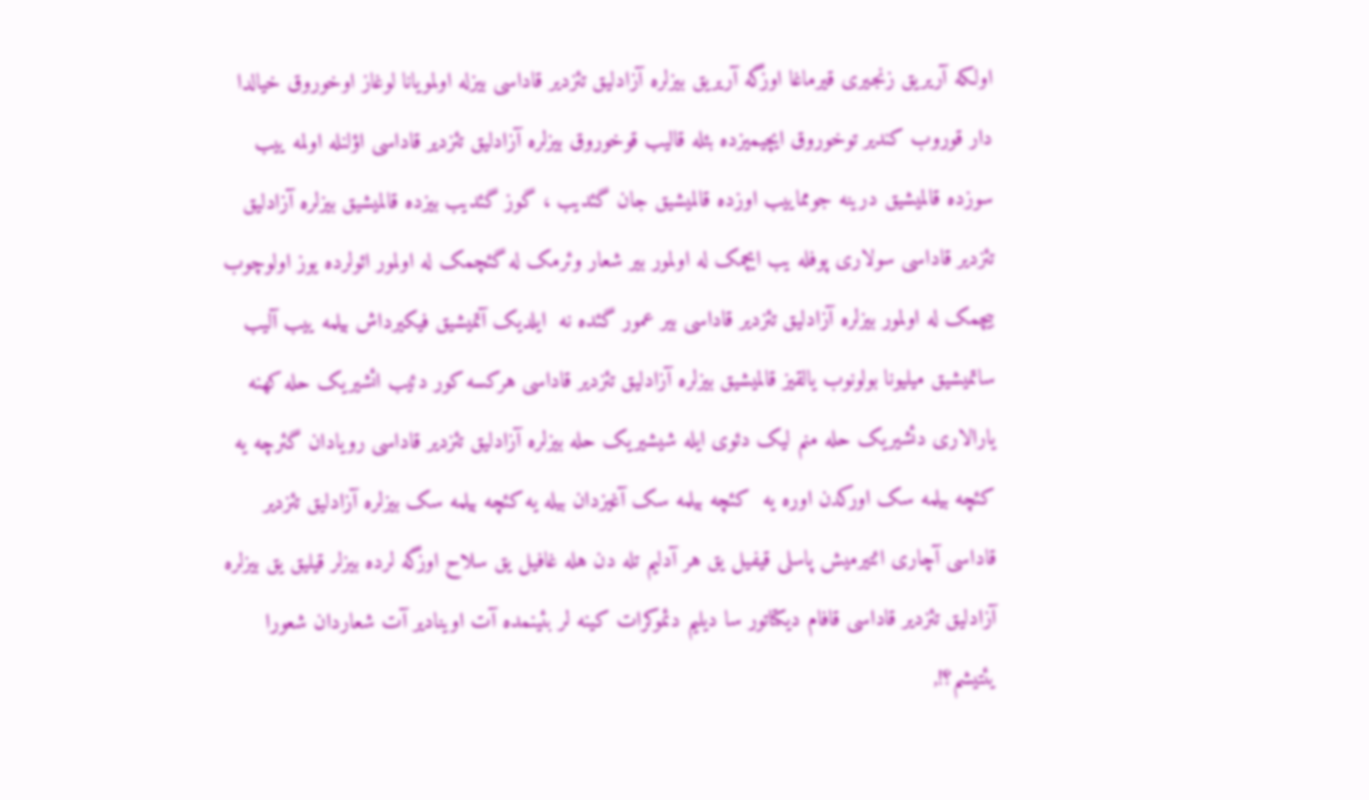اولکه آریریق زنجیری قیرماغا اوزگه آریریق بیزلره آزادلیق تئزدیر قاداسی بیزله اولمویانا لوغاز اوخوروق خیالدا دار قوروب کندیر توخوروق ایچیمیزده بئله قالیب قوخوروق بیزلره آزادلیق تئزدیر قاداسی اؤلنله اولمه ییب سوزده قالمیشیق درینه جومماییب اوزده قالمیشیق جان گئدیب ، گوز گئدیب بیزده قالمیشیق بیزلره آزادلیق تئزدیر قاداسی سولاری پوفله یب ایچمک له اولمور بیر شعار وئرمک له گئچمک له اولمور ائولرده یوز اولوچوب بیچمک له اولمور بیزلره آزادلیق تئزدیر قاداسی بیر عمور گئده نه  ایلدیک آتمیشیق فیکیرداش بیلمه ییب آلیب ساتمیشیق میلیونا بولونوب یالقیز قالمیشیق بیزلره آزادلیق تئزدیر قاداسی هرکسه کور دئیب ائشیریک حله کهنه یارالاری دئشیریک حله منم لیک دئوی ایله شیشیریک حله بیزلره آزادلیق تئزدیر قاداسی رویادان گئرچه یه کئچه بیلمه سک اورکدن اوره یه  کئچه بیلمه سک آغیزدان بیله یه کئچه بیلمه سک بیزلره آزادلیق تئزدیر قاداسی آچاری ائتیرمیش پاسلی قیفیل یق هر آدلیم تله دن هله غافیل یق سلاح اوزگه لرده بیزلر قیلیق یق بیزلره آزادلیق تئزدیر قاداسی قافام دیکتاتور سا دیلیم دئموکرات کینه لر بئینمده آت اوینادیر آت شعاردان شعورا یئتیشم؟!,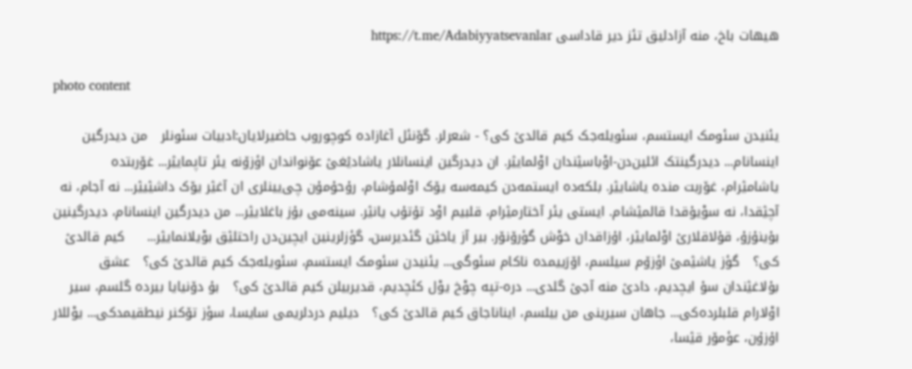هیهات باخ، منه آزادلیق تئز دیر قاداسی https://t.me/Adabiyyatsevanlar

photo content

یئنیدن سئومک ایستسم، سئویله‌جک کیم قالدؽ کی؟ - شعرلر. گۆنئل آغازاده‌ کوچوروب حاضیرلایان:ادبیات سئونلر   من دیدرگین اینسانام... دیدرگینتک ائلین‌دن-اوْباسؽندان اوْلمایؽر. ان دیدرگین اینسانلار یاشادؽغؽ عۆنواندان اؤزۆنه یئر تاپمایؽر... غۆربتده یاشامؽرام، غۆربت منده یاشایؽر. بلکه‌ده ایستمه‌دن کیمه‌سه یۆک اوْلمۇشام، رۇحۇمۇن چی‌یینلری ان آغؽر یۆک داشؽیؽر... نه آجام، نه آچؽقدا، نه سوْیۇقدا قالمؽشام. ایستی یئر آختارمؽرام، قلبیم اوْد تۇتۇب یانؽر. سینه‌می بۇز باغلایؽر... من دیدرگین اینسانام، دیدرگینین بۇینۇزۇ، قۇلاقلارؽ اوْلمایؽر، اۇزاقدان خوْش گؤرۆنۆر. بیر آز یاخؽن گئدیرسن، گؤزلرینین ایچین‌دن راحتلؽق بوْیلانمایؽر...     کیم قالدؽ کی؟   گؤز یاشؽمؽ اؤزۆم سیلسم، اۆرَییمده ناکام سئوگی... یئنیدن سئومک ایستسم، سئویله‌جک کیم قالدؽ کی؟   عشق بۇلاغؽندان سۇ ایچدیم، دادؽ منه آجؽ گلدی... دره-تپه چوْخ یوْل کئچدیم، قدیربیلن کیم قالدؽ کی؟   بۇ دۆنیایا بیر‌ده گلسم، سیر اوْلارام قلبلرده‌کی... جاهان سیرینی من بیلسم، ایناناجاق کیم قالدؽ کی؟   دیلیم دردلریمی سایسا، سؤز تۆکنر نیطقیمدکی... یوْللار اۇزۇن، عؤمۆر قؽسا،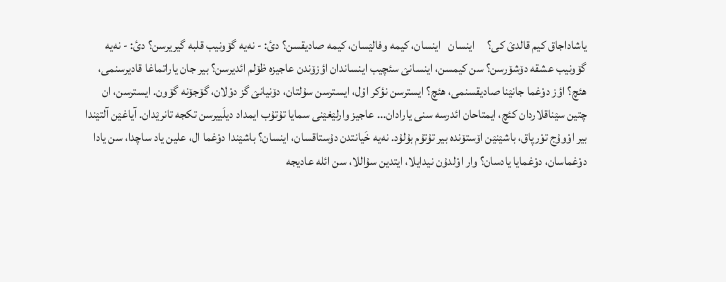یاشاداجاق کیم قالدؽ کی؟     اینسان   اینسان، کیمه وفالؽسان، کیمه صادیقسن؟ دئ: - نه‌یه گۆونیب قلبه گیریرسن؟ دئ: - نه‌یه گۆونیب عشقه دۆشۆرسن؟ سن کیمسن، اینسانؽ سئچیب اینساندان اؤزۆندن عاجیزه ظۆلم ائدیرسن؟ بیر جان یاراتماغا قادیرسنمی، هئچ؟ اؤز دوْغما جانؽنا صادیقسنمی، هئچ؟ ایسترسن نؤکر اوْل، ایسترسن سۇلتان، دۆنیانؽ گز دوْلان، گۆجۆنه گۆون. ایسترسن، ان چتین سؽناقلاردان کئچ، ایمتاحان ائدرسه سنی یارادان... عاجیز وارلؽغؽنی سمایا تۇتۇب ایمداد دیلَییرسن تکجه تانرؽدان. آیاغؽن آلتؽندا بیر اوْوۇج توْرپاق، باشؽنؽن اۆستۆنده بیر تۇتۇم بۇلۇد. نه‌یه خَیانتدن دۇستاقسان، اینسان؟ باشؽندا دوْغما ال، علین یاد ساچدا، سن یادا دوْغماسان، دوْغمایا یادسان؟ وار اوْلدۇن نیدایلا، ایتدین سۇاللا، سن ائله عادیجه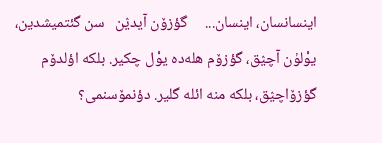اینسانسان، اینسان...     گؤزۆن آیدؽن   سن گئتمیشدین، یوْلۇن آچؽق، گؤزۆم هله‌ده یوْل چکیر. بلکه اؤلدۆم گؤزۆاچؽق، بلکه منه ائله گلیر. دؤنمۆسنمی؟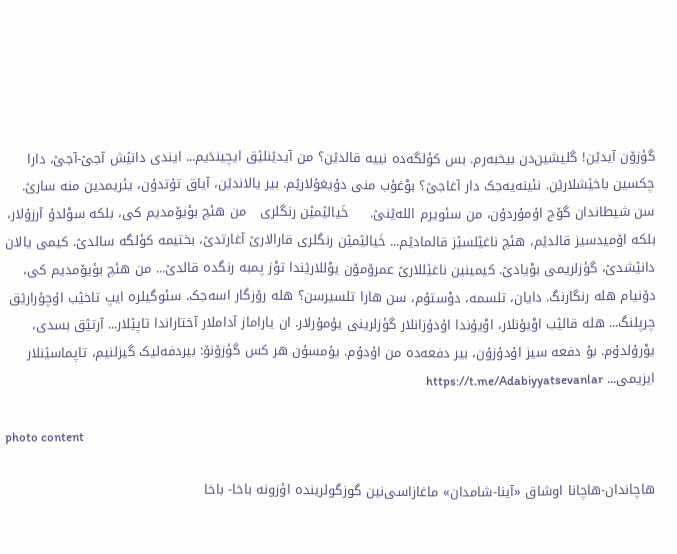گؤزۆن آیدؽن! گلیشین‌دن بیخبه‌رم. بس کؤلگه‌ده نییه قالدؽن؟ من آیدؽنلؽق ایچیندَیم... ایندی دانؽش آجؽ-آجؽ، دارا چکسین باخؽشلارؽن. نئینه‌یه‌جک دار آغاجؽ؟ بوْغۇب منی دۇیغۇلارؽم. بیر یالاندؽن، آیاق تۇتدۇن، یئریمدین منه سارؽ. سن شیطاندان گۆج اۇمۇردۇن، من سئویرم الله‌ؽنؽ.     خَیالؽمؽن رنگلری   من هئچ بؤیۆمدیم کی، بلکه سوْلدۇ آرزۇلار، بلکه اۆمیدسیز قالدؽم، هئچ ناغؽلسؽز قالمادؽم... خَیالؽمؽن رنگلری قارالارؽ آغارتدؽ، بختیمه کؤلگه سالدؽ. کیمی یالان دانؽشدؽ، گؤزلریمی بوْیادؽ. کیمینین ناغؽللارؽ عمرۆمۆن یوْللارؽندا توْز پمبه رنگده قالدؽ... من هئچ بؤیۆمدیم کی، دۆنیام هله رنگارنگ. دایان، تلسمه، دوْستۇم، سن هارا تلسیرسن؟ هله رۆزگار اسه‌جک. سئوگیلره ایپ تاخؽب اۇچۇرارؽق چرپلنگ... هله قالؽب اوْیۇنلار، اوْیۇندا اۇدۇزانلار گؤزلرینی یۇمۇرلار. ان یاراماز آداملار آختاراندا تاپؽلار... آرتؽق بسدی، یوْرۇلدۇم. بۇ دفعه سیز اۇدۇزۇن، بیر دفعه‌ده من اۇدۇم. یۇمسۇن هر کس گؤزۆنۆ: بیردفه‌لیک گیزلنیم، تاپماسؽنلار ایزیمی... https://t.me/Adabiyyatsevanlar

photo content

هاچاندان-هاچانا اوشاق «آینا-شامدان» ماغازاسی‌‌نین گوزگولرینده اؤزونه باخا- باخا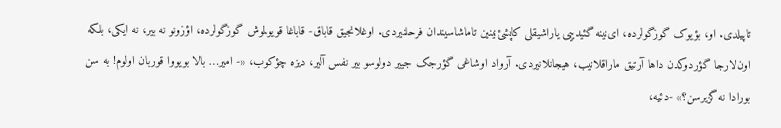تاپیلدی. او، بؤیوک گوزگولرده، ای‌نینه گئیدییی یاراشیقلی کاپشئ‌نینین تاماشاسیندان فرحلنیردی. اوغلانجیق قاباق- قاباغا قویولموش گوزگولرده، اؤزونو نه بیر، نه ایکی، بلکه اون‌لارجا گؤردوکدن داها آرتیق ماراقلانیب، هیجانلانیردی. آرواد اوشاغی گؤرجک جییر دولوسو بیر نفس آلیر، دیزه چؤکوب، «- امیر… بالا بویووا قوربان اولوم! به سن بورادا نه گزیرسن؟» -دئیه،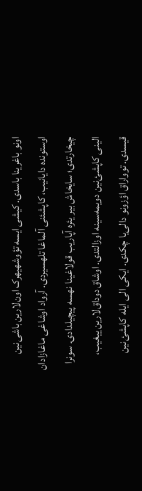اونو باغرینا باسدی. کیشی ایسه تؤوشهیهرک اون‌لارین باشی‌نین اوستونده دایانیب، کاپشئنی آلماغا تلهسیردی. آرواد اوشاغی ماغازادان چیخارتدی؛ سایخاش بیر یئره آپاریب قولاغینا نهسه پیچیلدادی. سونرا الینی کاپشئ‌نین دویمه‌سینه اوزالتدی. اوشاق دوداق‌لارین ییغیب، قیسدی. توواراق اؤزونو دالی‌یا چکدی. ایکی الی ایله کاپشئ‌نین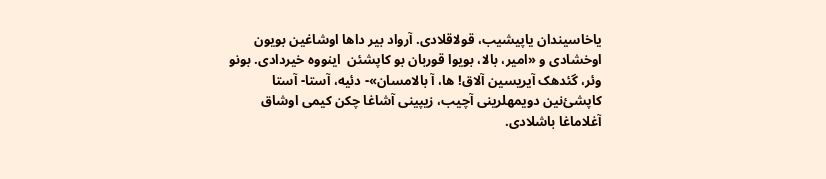یاخاسیندان یاپیشیب، قولاقلادی. آرواد بیر داها اوشاغین بویون اوخشادی و «امیر، بالا، بویوا قوربان بو کاپشئن  اینووه خیردادی. بونو وئر، گئدهک آیریسین آلاق! ها، آ بالامسان»- دئیه، آستا- آستا کاپشئ‌نین دویمهلرینی آچیب، زیپینی آشاغا چکن کیمی اوشاق آغلاماغا باشلادی.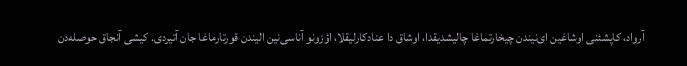آرواد، کاپشئنی اوشاغین ای‌نیندن چیخارتماغا چالیشدیقدا، اوشاق دا عنادکارلیقلا، اؤزونو آناسی‌نین الیندن قورتارماغا جان آتیردی. کیشی آنجاق حوصله‌دن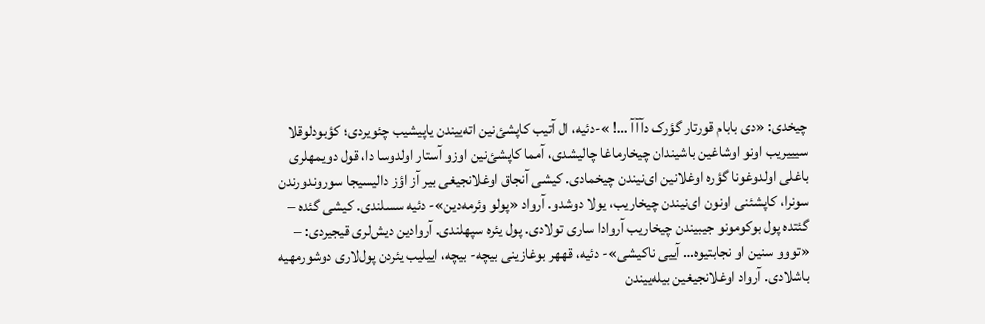چیخدی: «دی بابام قورتار گؤرک دآآآ …! »-دئیه، ال آتیب کاپشئ‌نین اته‌ییندن یاپیشیب چئویردی؛ کؤبودلوقلا سیییریب اونو اوشاغین باشیندان چیخارماغا چالیشدی، آمما کاپشئ‌نین اوزو آستار اولدوسا دا، قول دویمهلری باغلی اولدوغونا گؤره اوغلا‌نین ای‌نیندن چیخمادی. کیشی آنجاق اوغلانجیغی بیر آز اؤز دالیسیجا سوروندورندن سونرا، کاپشئنی اونون ای‌نیندن چیخاریب، یولا دوشدو. آرواد «پولو وئرمه‌دین»- دئیه سسلندی. کیشی گئده – گئتده پول بوکومونو جیبیندن چیخاریب آروادا ساری تولادی. پول یئره سپهلندی. آروادین دیش‌لری قیجیردی: – «تووو سنین او نجابتیوه… آییی ناکیشی»- دئیه، قههر بوغازینی بیچه- بیچه، اییلیب یئردن پول‌لاری دوشورمهیه باشلادی. آرواد اوغلانجیغین بیله‌ییندن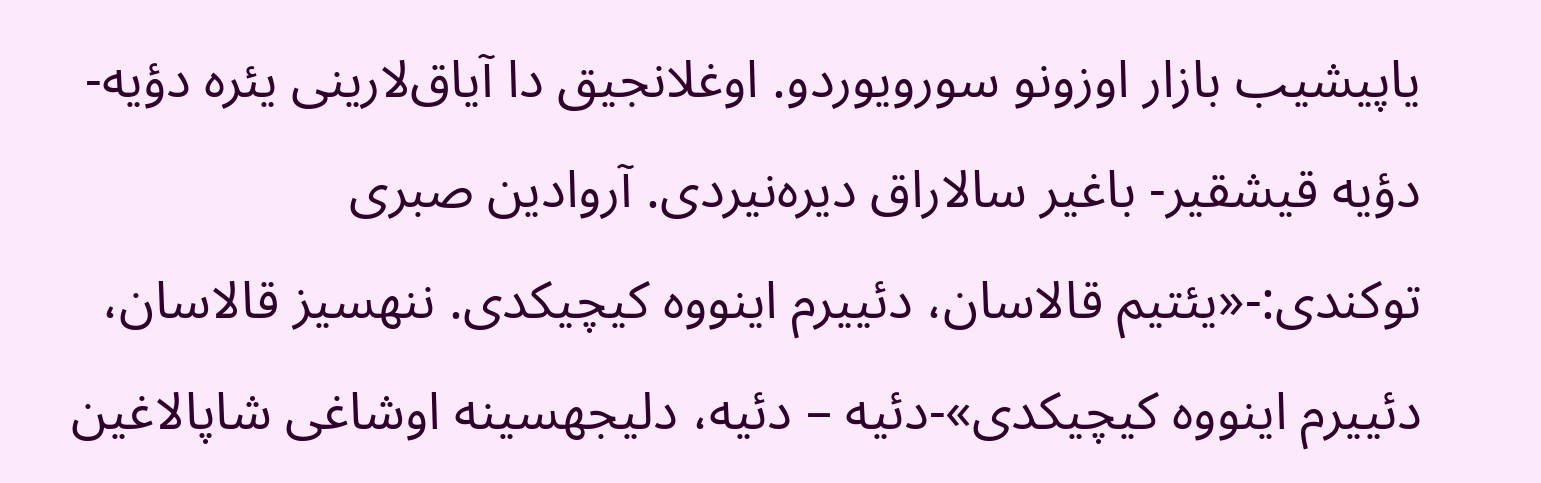یاپیشیب بازار اوزونو سورویوردو. اوغلانجیق دا آیاق‌لارینی یئره دؤیه- دؤیه قیشقیر- باغیر سا‌لاراق دیره‌نیردی. آروادین صبری توکندی:-«یئتیم قالاسان، دئییرم اینووه کیچیکدی. ننهسیز قالاسان، دئییرم اینووه کیچیکدی»-دئیه – دئیه، دلیجهسینه اوشاغی شاپالاغین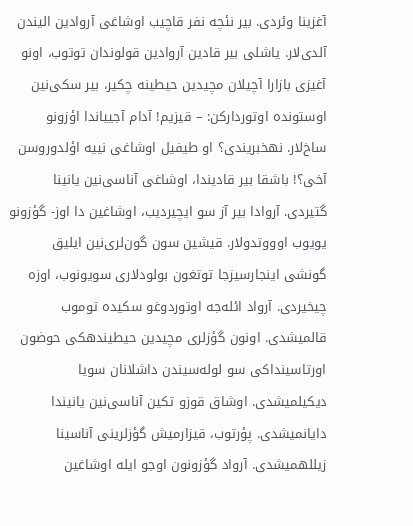آغزینا وئردی. بیر نئچه نفر قاچیب اوشاغی آروادین الیندن آلدی‌لار. یاشلی بیر قادین آروادین قولوندان توتوب، اونو آغیزی بازارا آچیلان مچیدین حیطینه چکیر، بیر سکی‌نین اوستونده اوتوردارکن: – قیزیم! آدام آجییاندا اؤزونو ساخ‌لار. نهخبریندی؟ او طیفیل اوشاغی نییه اؤلدوروسن آخی؟! باشقا بیر قادیندا، اوشاغی آناسی‌نین یا‌نینا گتیردی. آروادا بیر آز سو ایچیردیب، اوشاغین دا اوز- گؤزونو یویوب اوووتدو‌لار. قیشین سون گون‌لری‌نین ایلیق گونشی اینجارسیزجا توتغون بولود‌لاری سویونوب، اوزه چیخیردی. آرواد ائله‌جه اوتوردوغو سکیده توموب قالمیشدی. اونون گؤزلری مچیدین حیطیندهکی حوضون اورتاسینداکی سو لوله‌سیندن داشلانان سویا دیکیلمیشدی. اوشاق قوزو تکین آناسی‌نین یا‌نیندا دایانمیشدی. پؤرتوب، قیزارمیش گؤزلرینی آناسینا زیللهمیشدی. آرواد گؤزونون اوجو ایله اوشاغین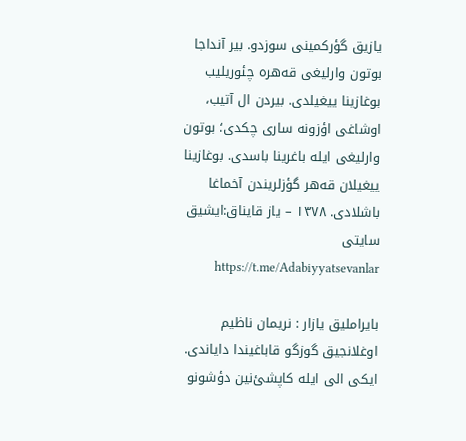یازیق گؤرکمینی سوزدو. بیر آنداجا بوتون وارلیغی قه‌هره چئوریلیب بوغازینا ییغیلدی. بیردن ال آتیب، اوشاغی اؤزونه ساری چکدی؛ بوتون وارلیغی ایله باغرینا باسدی. بوغازینا ییغیلان قه‌هر گؤزلریندن آخماغا باشلادی. ۱۳۷۸ – یاز قایناق:ایشیق سایتی https://t.me/Adabiyyatsevanlar

بایراملیق یازار : نریمان ناظیم اوغلانجیق گوزگو قاباغیندا دایاندی. ایکی الی ایله کاپشئ‌نین دؤشونو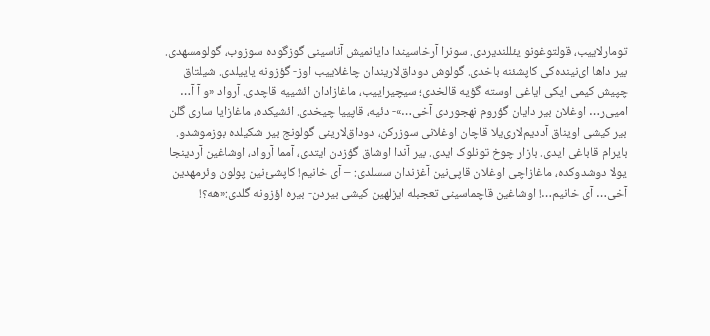تومارلاییب، قولتوغونو یئللندیردی. سونرا آرخاسیندا دایانمیش آناسینی گوزگوده سوزوب، گولومسهدی. بیر داها ای‌نینده‌کی کاپشئنه باخدی. گولوش دوداق‌لاریندان چاغلاییب اوز- گؤزونه یاییلدی. شیلتاق چپیش کیمی ایکی ایاغی اوسته گؤیه قالخدی؛ سیچیراییب، ماغازادان ائشییه قاچدی. آرواد «و آ آ… امیی‌ر… اوغلان بیر دایان گؤروم نهجوردی آخی…»- دئیه، قاپییا چیخدی. ائشیکده، ماغازایا ساری گلن بیر کیشی اویناق آددیم‌لاری‌یلا قاچان اوغلانی سوزرکن، دوداق‌لارینی گولونج بیر شکیلده بوزموشدو. بایرام قاباغی ایدی. بازار چوخ تونلوک ایدی. بیر آندا اوشاق گؤزدن ایتدی، آمما آرواد، اوشاغین آردینجا یولا دوشدوکده، ماغازاچی اوغلان قاپی‌نین آغزندان سسلدی: – آی خانیم! کاپشئ‌نین پولون وئرمهدین آخی… آی خانیم…! اوشاغین قاچماسینی تعجبله ایزلهین کیشی بیردن- بیره اؤزونه گلدی:«هه؟!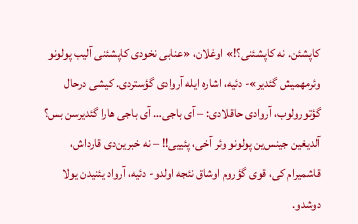کاپشئن. نه کاپشئنی؟!» اوغلان، «عنابی نخودی کاپشئنی آلیب پولونو وئرمهمیش گئدیر»- دئیه، اشاره ایله آروادی گؤستردی. کیشی درحال گؤتورولوب، آروادی حاقلادی: – آی باجی… آی باجی هارا گئدیرسن بس؟ آلدیغین جینس‌ین پولونو وئر آخی، پئییی!! – نه خبرین‌دی قارداش، قاشمیرام کی، قوی گؤروم اوشاق نئجه اولدو- دئیه، آرواد یئنیدن یولا دوشدو.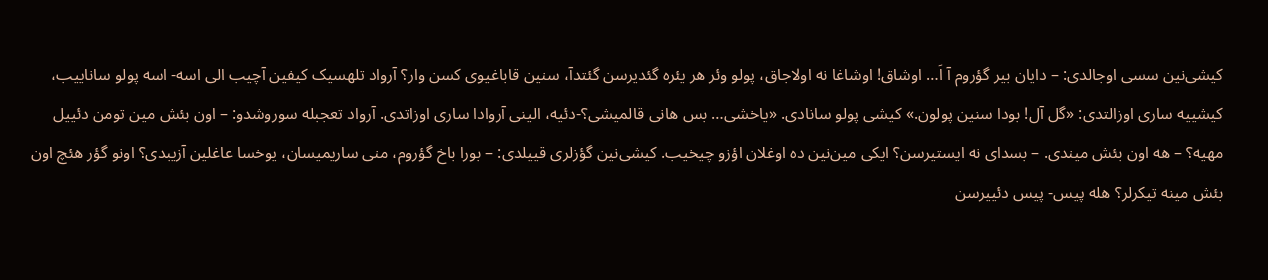کیشی‌نین سسی اوجالدی: – دایان بیر گؤروم آ اَ… اوشاق! اوشاغا نه اولاجاق، پولو وئر هر یئره گئدیرسن گئتدآ، سنین قاباغیوی کسن وار؟ آرواد تلهسیک کیفین آچیب الی اسه- اسه پولو ساناییب، کیشییه ساری اوزالتدی: «گل آل! بودا سنین پولون.» کیشی پولو سانادی. «یاخشی… بس هانی قالمیشی؟-دئیه، الینی آروادا ساری اوزاتدی. آرواد تعجبله سوروشدو: – اون بئش مین تومن دئییل مهیه؟ – هه اون بئش میندی. – بسدای نه ایستیرسن؟ ایکی مین‌نین ده اوغلان اؤزو چیخیب. کیشی‌نین گؤزلری قییلدی: – بورا باخ گؤروم، منی ساریمیسان، یوخسا عاغلین آزیبدی؟ اونو گؤر هئچ اون بئش مینه تیکرلر؟ هله پیس- پیس دئییرسن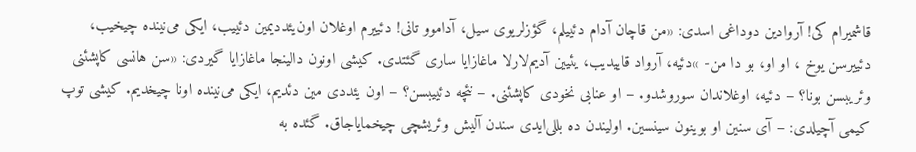قاشمیرام کی! آروادین دوداغی اسدی: «من قاچان آدام دئییلم، گؤزلریوی سیل، آداموو تانی! دئییرم اوغلان اون‌یئددیمین دئییب، ایکی می‌نینده چیخیب، دئییرسن یوخ ، او او، بو دا من- »دئیه، آرواد قاییدیب، یئیین آدیم‌لارلا ماغازایا ساری گئتدی. کیشی اونون دالینجا ماغازایا گیردی: «سن هانسی کاپشئنی وئریبسن بونا؟ – دئیه، اوغلاندان سوروشدو. – او عنابی نخودی کاپشئنی. – نئچه دئییبسن؟ – اون یئددی مین دئدیم، ایکی می‌نینده اونا چیخدیم. کیشی توپ کیمی آچیلدی: – آی سنین او بوینون سینسین. اولیندن ده بللی‌ایدی سندن آلیش وئریشچی چیخمایاجاق. گئده به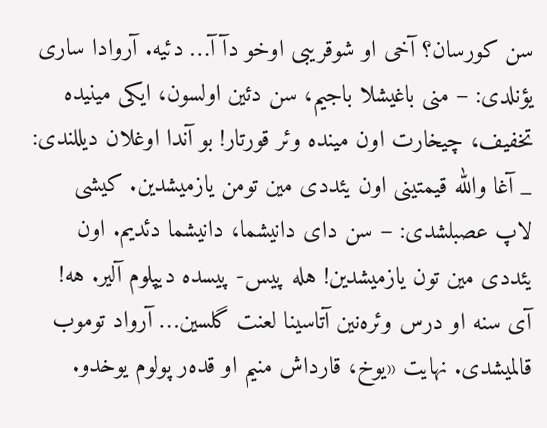سن کورسان؟ آخی او شوقریبی اوخو دآ آ… دئیه. آروادا ساری یؤنلدی: – منی باغیشلا باجیم، سن دئین اولسون، ایکی مینیده تخفیف، چیخارت اون مینده وئر قورتار! بو آندا اوغلان دیللندی: _ آغا والله قیمتینی اون یئددی مین تومن یازمیشدین. کیشی لاپ عصبلشدی: – سن دای دانیشما، دانیشما دئدیم. اون یئددی مین تون یازمیشدین! هله پیس- پیسده دیپلوم آلیر. هه! آی سنه او درس وئره‌نین آتاسینا لعنت گلسین… آرواد توموب قالمیشدی. نهایت «یوخ، قارداش منیم او قده‌ر پولوم یوخدو.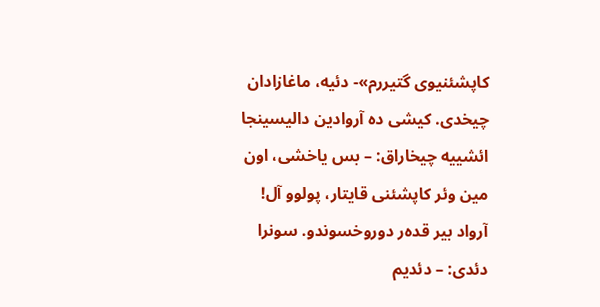کاپشئنیوی گتیررم»- دئیه، ماغازادان چیخدی. کیشی ده آروادین دالیسینجا ائشییه چیخاراق: – بس یاخشی، اون مین وئر کاپشئنی قایتار، پولوو آل! آرواد بیر قده‌ر دوروخسوندو. سونرا دئدی: – دئدیم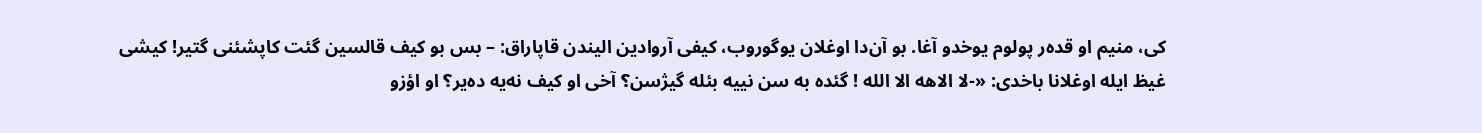کی، منیم او قده‌ر پولوم یوخدو آغا. بو آن‌دا اوغلان یوگوروب، کیفی آروادین الیندن قاپاراق: – بس بو کیف قالسین گئت کاپشئنی گتیر! کیشی غیظ‌ ‌‌‌ایله اوغلانا باخدی: «-لا الاهه الا الله ! گئده به سن نییه بئله گیژسن؟ آخی او کیف نه‌یه ده‌یر؟ او اؤزو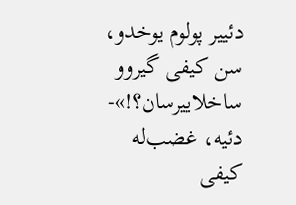دئییر پولوم یوخدو، سن کیفی گیروو ساخلاییرسان؟!»- دئیه، غضب‌له کیفی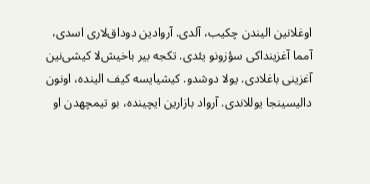اوغلا‌نین الیندن چکیب، آلدی. آروادین دوداق‌لاری اسدی، آمما آغزینداکی سؤزونو یئدی. تکجه بیر باخیش‌لا کیشی‌نین آغزینی باغلادی. یولا دوشدو. کیشیایسه کیف الینده، اونون دالیسینجا یوللاندی. آرواد بازارین ایچینده، بو تیمچهدن او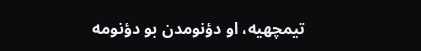تیمچهیه، او د‌ؤنومدن بو دؤنومه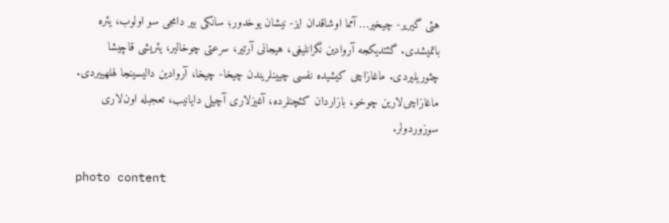هئی گیریر- چیخیر… آمما اوشاقدان ایز- نیشان یوخدور؛ سانکی بیر دامجی سو اولوب، یئره باتمیشدی. گئتدیکجه آروادین نگرانلیغی، هیجانی آرتیر، سرعتی چوخالیر، یئریشی قاچیشا چئوریلیردی. ماغازاچی‌ کیشیده نفسی چیینلریندن چیخا- چیخا، آروادین دالیسینجا لهلهییردی. ماغازاچی‌لارین چوخو، بازاردان کئچنلرده، آغیز‌لاری آچیلی دایانیب، تعجبله اون‌لاری سوزوردولر.

photo content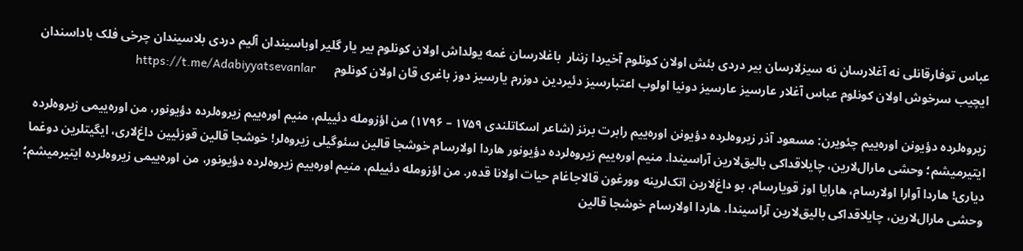عباس توفارقانلی نه آغلارسان نه سیزلارسان بیر دردی بئش اولان کونلوم آخیردا زننار  باغلارسان غمه یولداش اولان کونلوم بیر یار گلیر اوباسیندان آلیم دردی بلاسیندان چرخی فلک باداسندان ایچیب سرخوش اولان کونلوم عباس آغلار عارسیز عارسیز دونیا اولوب اعتبارسیز دئیردین دوزرم یارسیز دوز باغری قان اولان کونلوم      https://t.me/Adabiyyatsevanlar

زیروه‌لرده دؤیونن اوره‌ییم چئویرن: مسعود آذر زیروه‌لرده دؤیونن اوره‌ییم رابرت برنز (شاعر اسکاتلندی ۱۷۵۹ – ۱۷۹۶) من اؤزومله دئییلم، منیم اوره‌ییم زیروه‌لرده دؤیونور، من اوره‌ییمی زیروه‌لرده ایتیرمیشم؛ وحشی مارال‌لارین، چایلاقداکی بالیق‌لارین آراسیندا. منیم اوره‌ییم زیروه‌لرده دؤیونور هاردا او‌لارسام خوشجا قالین سئوگیلی زیروه‌لر! خوشجا قالین قوزئیین داغ‌لاری، ایگیتلرین دوغما دیاری! هاردا آوارا او‌لارسام، هارایا اوز قویارسام، بو داغ‌لارین اتک‌لرینه وورغون قالاجاغام حیات اولانا قده‌ر. من اؤزومله دئییلم، منیم اوره‌ییم زیروه‌لرده دؤیونور، من اوره‌ییمی زیروه‌لرده ایتیرمیشم؛ وحشی مارال‌لارین، چایلاقداکی بالیق‌لارین آراسیندا. هاردا او‌لارسام خوشجا قالین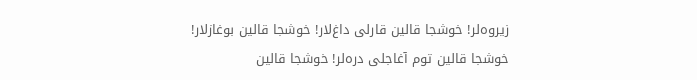زیروه‌لر! خوشجا قالین قارلی داغ‌لار! خوشجا قالین بوغاز‌لار! خوشجا قالین توم آغاجلی دره‌لر! خوشجا قالین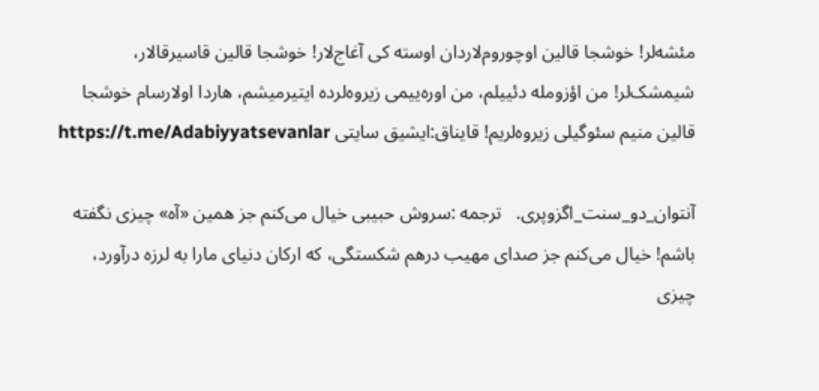مئشه‌لر! خوشجا قالین اوچوروم‌لاردان اوسته کی آغاج‌لار! خوشجا قالین قاسیرقا‌لار، شیمشک‌لر! من اؤزومله دئییلم، من اوره‌ییمی زیروه‌لرده ایتیرمیشم، هاردا او‌لارسام خوشجا قالین منیم سئوگیلی زیروه‌لریم! قایناق:ایشیق سایتی https://t.me/Adabiyyatsevanlar

آنتوان_دو_سنت_اگزوپری.   ترجمه :سروش حبیبی خیال می‌کنم جز همین «آه» چیزی نگفته باشم! خیال می‌کنم جز صدای مهیب درهم شکستگی، که ارکان دنیای مارا به لرزه درآورد، چیزی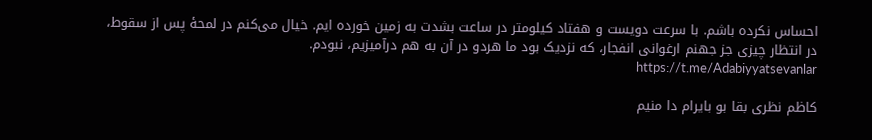احساس نکرده باشم. با سرعت دویست و هفتاد کیلومتر در ساعت بشدت به زمین خورده ایم. خیال می‌کنم در لمحهٔ پس از سقوط، در انتظار چیزی جز جهنم ارغوانی انفجار، که نزدیک بود ما هردو در آن به هم درآمیزیم، نبودم.                  https://t.me/Adabiyyatsevanlar

کاظم نظری بقا بو بایرام دا منیم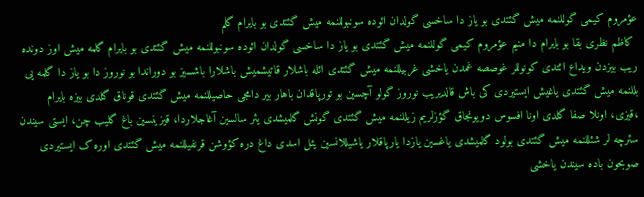عؤمروم کیمی گوللنمه میش گئتدی بو یاز دا ساخسی گولدان ائوده سونبوللنمه میش گئتدی بو بایرام گلم
 کاظم نظری بقا بو بایرام دا منیم عؤمروم کیمی گوللنمه میش گئتدی بو یاز دا ساخسی گولدان ائوده سونبوللنمه میش گئتدی بو بایرام گلمه میش اوز دونده ریب بیزدن ويداع ائتدی كونوللر غوصصه غمدن یاخشی غربیللنمه میش گئتدی ائله باشلار قاتیشمیش باشلارا باشسیز بو دوراندا بو نوروز دا بو یاز دا گلمه یی بللنمه میش گئتدی یاغیش ایستیردی کی باش قالدیریب نوروز گولو آچسین بو تورپاقدان باهار بیر دامجی حاصیللنمه میش گئتدی قوناق گلدی بیزه بایرام ،قیزی، اونلا صفا گلدی اونا افسوس دویونجاق گؤزلریم زیللنمه میش گئتدی گونش گلمیشدی یئر سالسین آغاجلاردا، قیزینسین باغ گلیب چن، ایستی سیندن سئرچه لر شئللنمه میش گئتدی بولود گلمیشدی یاغسین یازدا یارپاقلار یاشیللانسین یئل اسدی داغ دره کؤوشن قرنفيللنمه میش گئتدی اوره ک ایستیردی صوبحون باده سیندن یاخشی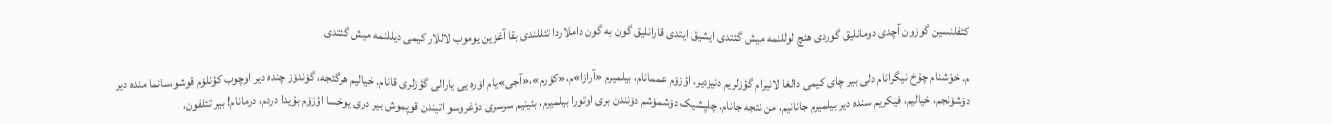کئفلنسین گوزون آچدی دومانلیق گوردی هئچ لوللنمه میش گئتدی ایشیق ایتدى قارانلیق گون به گون داملاردا تئللندی بقا آغزین يوموب لاللار كيمى دیللنمه میش گئتدی

م. خوْشنام چوْخ نیگرانام دلی بیر چای کیمی دالغا لانیرام گؤزلریم دنیزدیر، اؤزۆم عممانام، بیلمیرم «آرازا»م،«کۆرم»،«آجی»یام اۆره یی یارالی گؤزلری قانام. خیالیم هرگئجه، گۆندۆز چنده دیر اوچوب کؤنلۆم قوشو،سانما منده دیر دۆشۆنجم، خیالیم، فیکریم سنده دیر بیلمیرم جانانیم، من نئجه جانام. چلپشیک دۆشمۆشم دۆنندن بری اوتورا بیلمیرم، بئینیم سرسری دوْغروسو اتیندن قوپموش بیر دری یوخسا اؤزۆم بوْیدا دردم، درمانام! بیر تئلفون،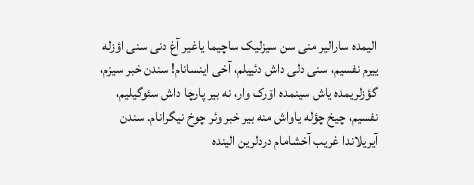الیمده سارالیر منی سن سیزلیک ساچیما یاغیر آغ دنی سنی اؤزله ییرم نفسیم، سنی دلی داش دئییلم، آخی اینسانام! سندن خبر سیزم، گؤزلریمده یاش سینمده اۆرک وار، نه بیر پارچا داش سئوگیلیم، نفسیم، چیخ چؤله یاواش منه بیر خبر وئر چوخ نیگرانام. سندن آیریلاندا غریب آخشامام دردلرین الینده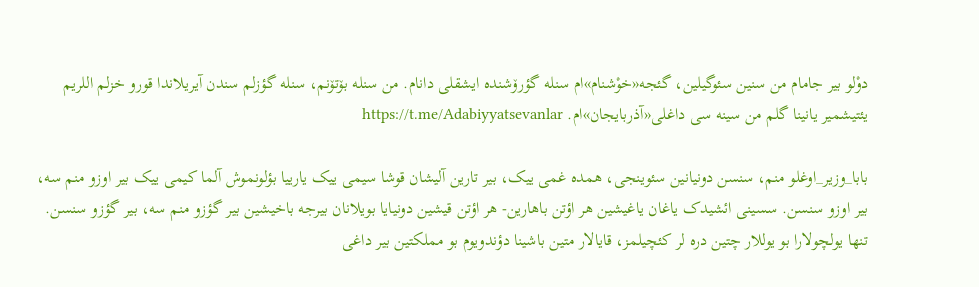دوْلو بیر جامام من سنین سئوگیلین، گئجه«خوْشنام»ام سنله گؤرۆشنده ایشقلی دانام. من سنله بۆتۆنم، سنله گؤزلم سندن آیریلاندا قورو خزلم اللریم یئتیشمیر یانینا گلم من سینه سی داغلی«آذربایجان»ام. https://t.me/Adabiyyatsevanlar

بابا_وزیر_اوغلو منم، سنسن دونیانین سئوینجی، همده غمی ییک، بیر تارین آلیشان قوشا سیمی ییک یارییا بؤلونموش آلما کیمی ییک بیر اوزو منم سه، بیر اوزو سنسن. سسینی ائشیدک یاغان یاغیشین هر اؤتن باهارین- هر اؤتن قیشین دونیایا بویلانان بیرجه باخیشین بیر گؤزو منم سه، بیر گؤزو سنسن. تنها یولچولارا بو یوللار چتین دره لر کئچیلمز، قایالار متین باشینا دؤندویوم بو مملکتین بیر داغی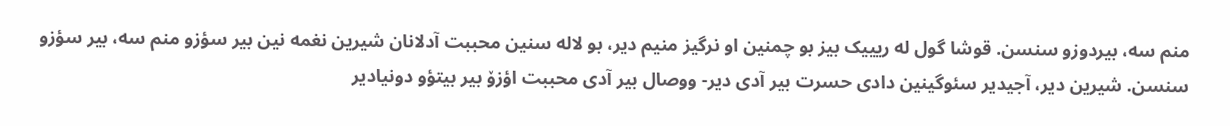منم سه، بیردوزو سنسن. قوشا گول له ریییک بیز بو چمنین او نرگیز منیم دیر، بو لاله سنین محببت آدلانان شیرین نغمه نین بیر سؤزو منم سه، بیر سؤزو سنسن. شیرین دیر، آجیدیر سئوگینین دادی حسرت بیر آدی دیر- ووصال بیر آدی محببت اؤزۆ بیر بیتؤو دونیادیر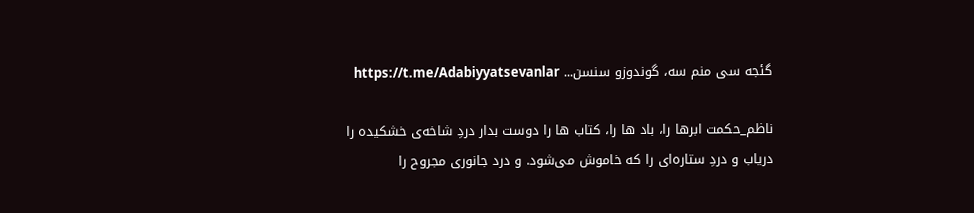گئجه سی منم سه، گوندوزو سنسن... https://t.me/Adabiyyatsevanlar

ناظم_حکمت ابرها را، باد ها را، کتاب ها را دوست بدار دردِ شاخه‌ی خشکیده را دریاب و دردِ ستاره‌ای را که خاموش می‌شود. و درد جانوری مجروح را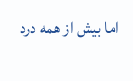اما بیش از همه درد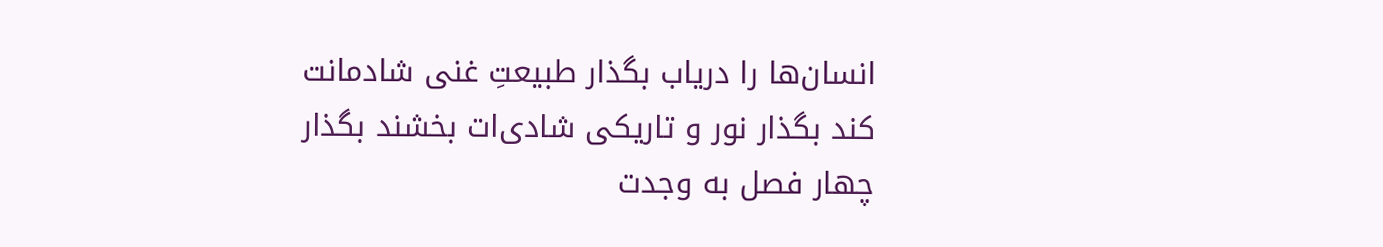انسان‌ها را دریاب بگذار طبیعتِ غنی شادمانت کند بگذار نور و تاریکی شادی‌ات بخشند بگذار چهار فصل به وجدت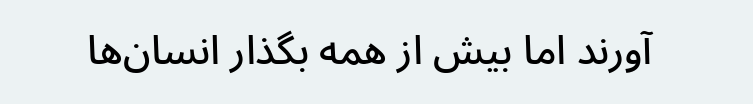آورند اما بیش از همه بگذار انسان‌ها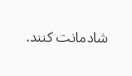شادمانت کنند.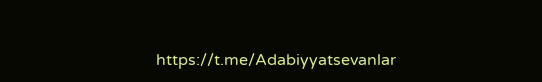https://t.me/Adabiyyatsevanlar